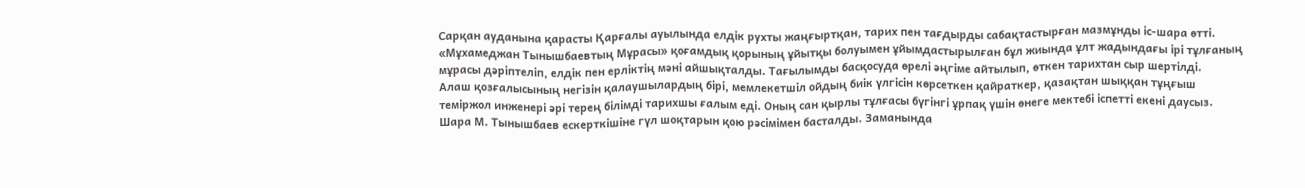Сарқан ауданына қарасты Қарғалы ауылында елдік рухты жаңғыртқан, тарих пен тағдырды сабақтастырған мазмұнды іс-шара өтті. «Мұхамеджан Тынышбаевтың Мұрасы» қоғамдық қорының ұйытқы болуымен ұйымдастырылған бұл жиында ұлт жадындағы ірі тұлғаның мұрасы дәріптеліп, елдік пен ерліктің мәні айшықталды. Тағылымды басқосуда өрелі әңгіме айтылып, өткен тарихтан сыр шертілді.
Алаш қозғалысының негізін қалаушылардың бірі, мемлекетшіл ойдың биік үлгісін көрсеткен қайраткер, қазақтан шыққан тұңғыш теміржол инженері әрі терең білімді тарихшы ғалым еді. Оның сан қырлы тұлғасы бүгінгі ұрпақ үшін өнеге мектебі іспетті екені даусыз.
Шара М. Тынышбаев ескерткішіне гүл шоқтарын қою рәсімімен басталды. Заманында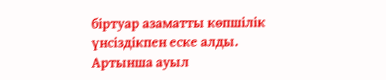біртуар азаматты көпшілік үнсіздікпен еске алды. Артынша ауыл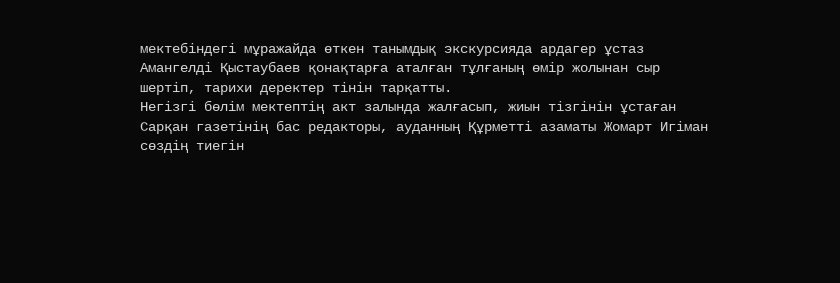мектебіндегі мұражайда өткен танымдық экскурсияда ардагер ұстаз Амангелді Қыстаубаев қонақтарға аталған тұлғаның өмір жолынан сыр шертіп, тарихи деректер тінін тарқатты.
Негізгі бөлім мектептің акт залында жалғасып, жиын тізгінін ұстаған Сарқан газетінің бас редакторы, ауданның Құрметті азаматы Жомарт Игіман сөздің тиегін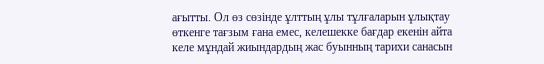ағытты. Ол өз сөзінде ұлттың ұлы тұлғаларын ұлықтау өткенге тағзым ғана емес, келешекке бағдар екенін айта келе мұндай жиындардың жас буынның тарихи санасын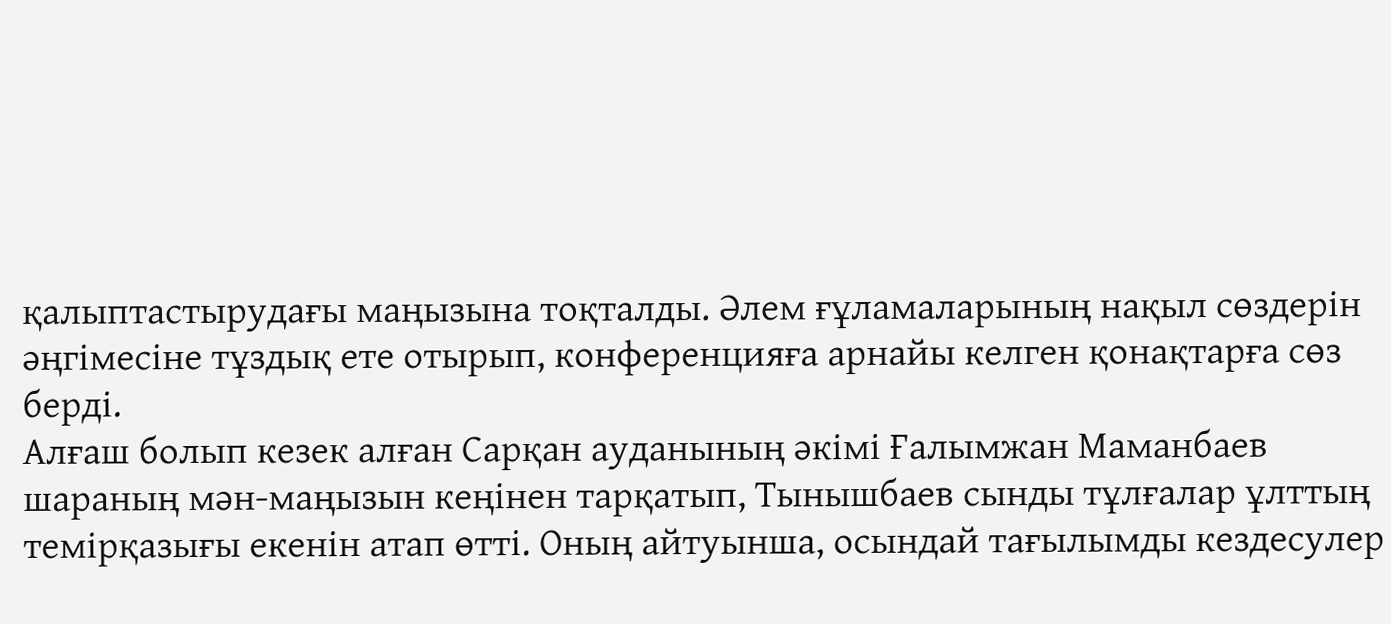қалыптастырудағы маңызына тоқталды. Әлем ғұламаларының нақыл сөздерін әңгімесіне тұздық ете отырып, конференцияға арнайы келген қонақтарға сөз берді.
Алғаш болып кезек алған Сарқан ауданының әкімі Ғалымжан Маманбаев шараның мән-маңызын кеңінен тарқатып, Тынышбаев сынды тұлғалар ұлттың темірқазығы екенін атап өтті. Оның айтуынша, осындай тағылымды кездесулер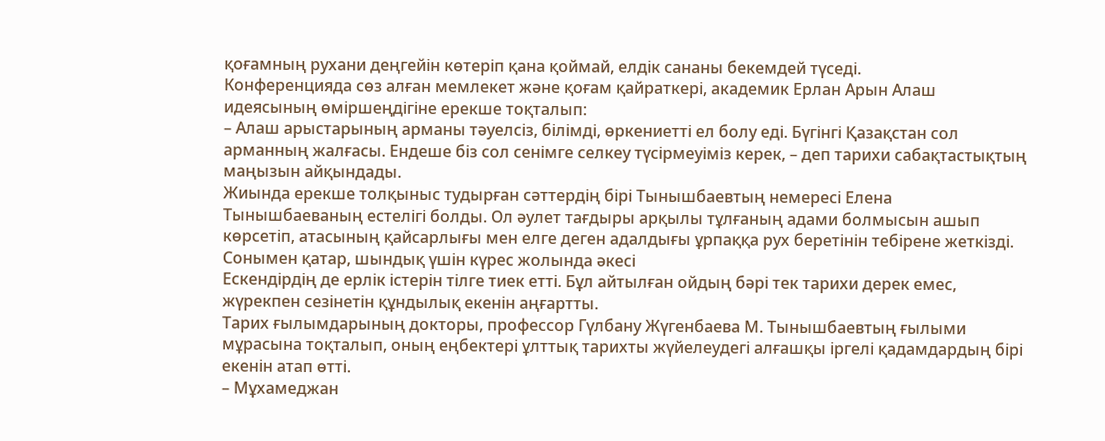қоғамның рухани деңгейін көтеріп қана қоймай, елдік сананы бекемдей түседі.
Конференцияда сөз алған мемлекет және қоғам қайраткері, академик Ерлан Арын Алаш идеясының өміршеңдігіне ерекше тоқталып:
– Алаш арыстарының арманы тәуелсіз, білімді, өркениетті ел болу еді. Бүгінгі Қазақстан сол арманның жалғасы. Ендеше біз сол сенімге селкеу түсірмеуіміз керек, – деп тарихи сабақтастықтың маңызын айқындады.
Жиында ерекше толқыныс тудырған сәттердің бірі Тынышбаевтың немересі Елена Тынышбаеваның естелігі болды. Ол әулет тағдыры арқылы тұлғаның адами болмысын ашып көрсетіп, атасының қайсарлығы мен елге деген адалдығы ұрпаққа рух беретінін тебірене жеткізді. Сонымен қатар, шындық үшін күрес жолында әкесі
Ескендірдің де ерлік істерін тілге тиек етті. Бұл айтылған ойдың бәрі тек тарихи дерек емес, жүрекпен сезінетін құндылық екенін аңғартты.
Тарих ғылымдарының докторы, профессор Гүлбану Жүгенбаева М. Тынышбаевтың ғылыми мұрасына тоқталып, оның еңбектері ұлттық тарихты жүйелеудегі алғашқы іргелі қадамдардың бірі екенін атап өтті.
– Мұхамеджан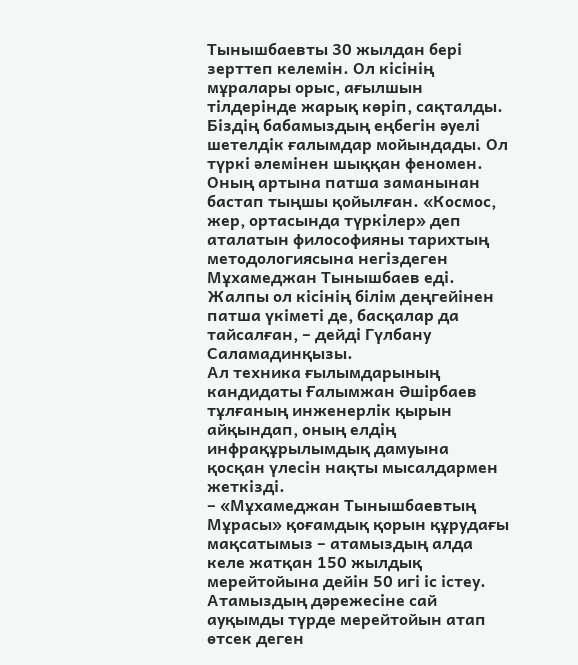Тынышбаевты 30 жылдан бері зерттеп келемін. Ол кісінің мұралары орыс, ағылшын тілдерінде жарық көріп, сақталды. Біздің бабамыздың еңбегін әуелі шетелдік ғалымдар мойындады. Ол түркі әлемінен шыққан феномен. Оның артына патша заманынан бастап тыңшы қойылған. «Космос, жер, ортасында түркілер» деп аталатын философияны тарихтың методологиясына негіздеген Мұхамеджан Тынышбаев еді. Жалпы ол кісінің білім деңгейінен патша үкіметі де, басқалар да тайсалған, – дейді Гүлбану Саламадинқызы.
Ал техника ғылымдарының кандидаты Ғалымжан Әшірбаев тұлғаның инженерлік қырын айқындап, оның елдің инфрақұрылымдық дамуына қосқан үлесін нақты мысалдармен жеткізді.
– «Мұхамеджан Тынышбаевтың Мұрасы» қоғамдық қорын құрудағы мақсатымыз – атамыздың алда келе жатқан 150 жылдық мерейтойына дейін 50 игі іс істеу. Атамыздың дәрежесіне сай ауқымды түрде мерейтойын атап өтсек деген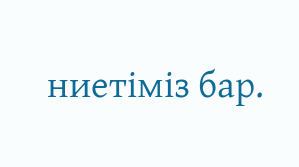ниетіміз бар.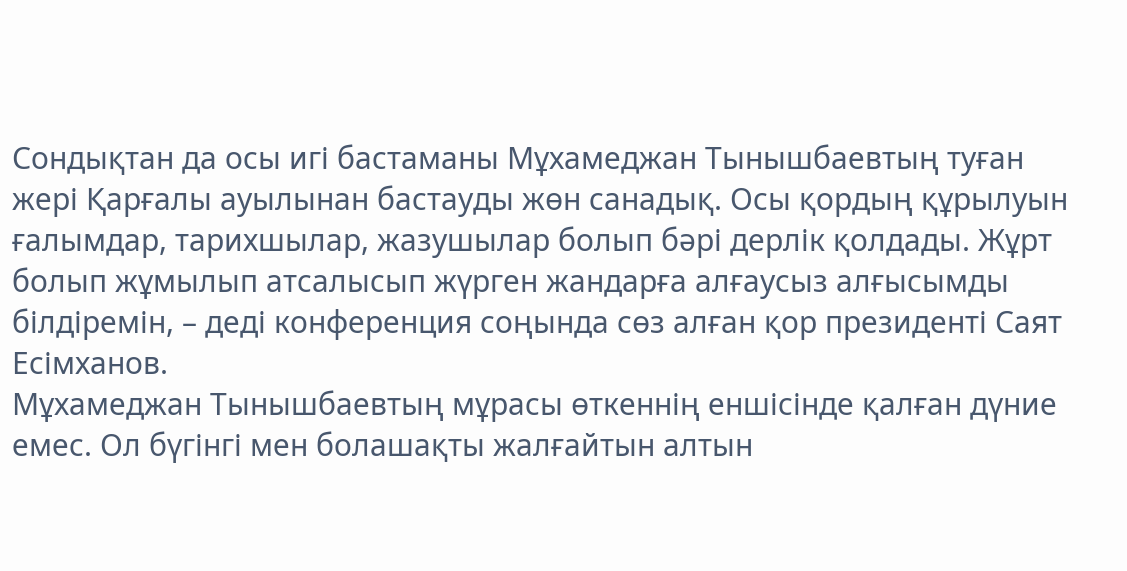Сондықтан да осы игі бастаманы Мұхамеджан Тынышбаевтың туған жері Қарғалы ауылынан бастауды жөн санадық. Осы қордың құрылуын ғалымдар, тарихшылар, жазушылар болып бәрі дерлік қолдады. Жұрт болып жұмылып атсалысып жүрген жандарға алғаусыз алғысымды білдіремін, – деді конференция соңында сөз алған қор президенті Саят Есімханов.
Мұхамеджан Тынышбаевтың мұрасы өткеннің еншісінде қалған дүние емес. Ол бүгінгі мен болашақты жалғайтын алтын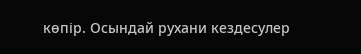көпір. Осындай рухани кездесулер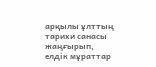арқылы ұлттың тарихи санасы жаңғырып, елдік мұраттар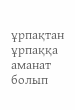ұрпақтан ұрпаққа аманат болып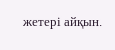жетері айқын.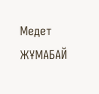Медет ЖҰМАБАЙ